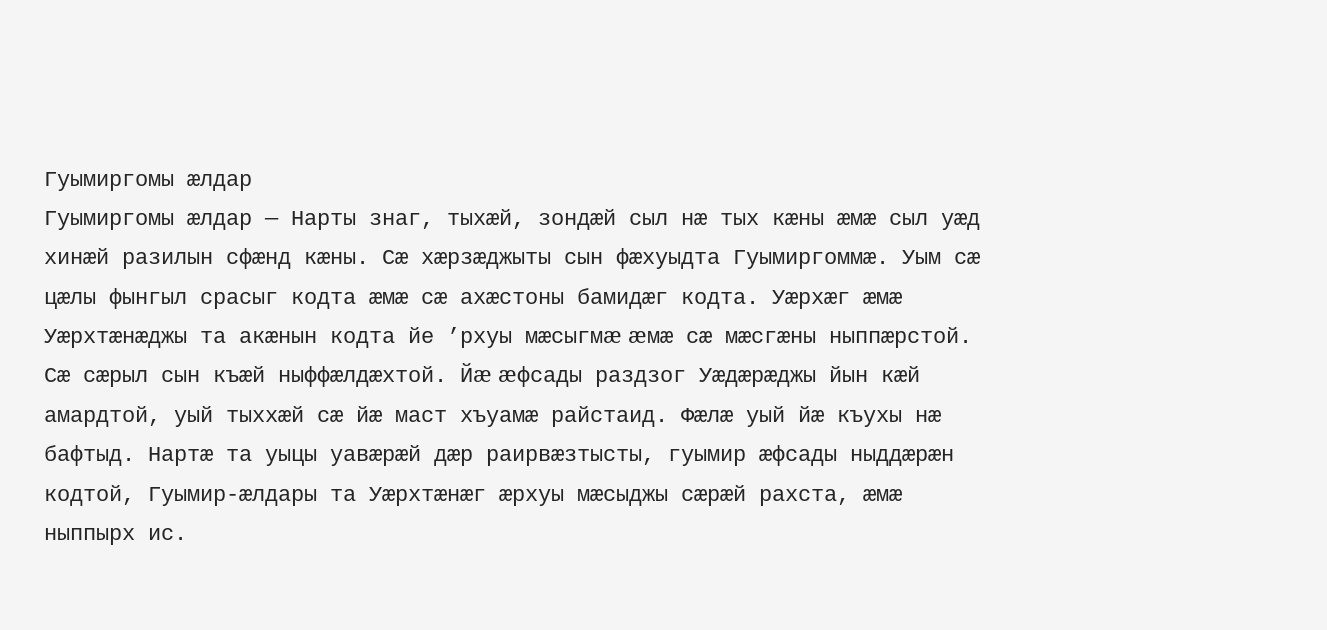Гуымиргомы æлдар
Гуымиргомы æлдар — Нарты знаг, тыхæй, зондæй сыл нæ тых кæны æмæ сыл уæд хинæй разилын сфæнд кæны. Сæ хæрзæджыты сын фæхуыдта Гуымиргоммæ. Уым сæ цæлы фынгыл срасыг кодта æмæ сæ ахæстоны бамидæг кодта. Уæрхæг æмæ Уæрхтæнæджы та акæнын кодта йе ’рхуы мæсыгмæ æмæ сæ мæсгæны ныппæрстой. Сæ сæрыл сын къæй ныффæлдæхтой. Йæ æфсады раздзог Уæдæрæджы йын кæй амардтой, уый тыххæй сæ йæ маст хъуамæ райстаид. Фæлæ уый йæ къухы нæ бафтыд. Нартæ та уыцы уавæрæй дæр раирвæзтысты, гуымир æфсады ныддæрæн кодтой, Гуымир-æлдары та Уæрхтæнæг æрхуы мæсыджы сæрæй рахста, æмæ ныппырх ис.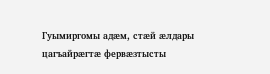Гуымиргомы адæм, стæй æлдары цагъайрæгтæ фервæзтысты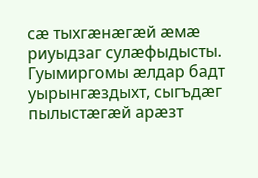сæ тыхгæнæгæй æмæ риуыдзаг сулæфыдысты.
Гуымиргомы æлдар бадт уырынгæздыхт, сыгъдæг пылыстæгæй арæзт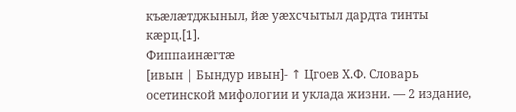къæлæтджыныл, йæ уæхсчытыл дардта тинты кæрц.[1].
Фиппаинæгтæ
[ивын | Бындур ивын]- ↑ Цгоев Х.Ф. Словарь осетинской мифологии и уклада жизни. — 2 издание,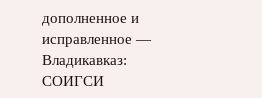дополненное и исправленное — Владикавказ: СОИГСИ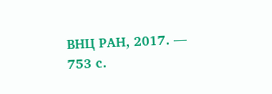ВНЦ РАН, 2017. — 753 с.